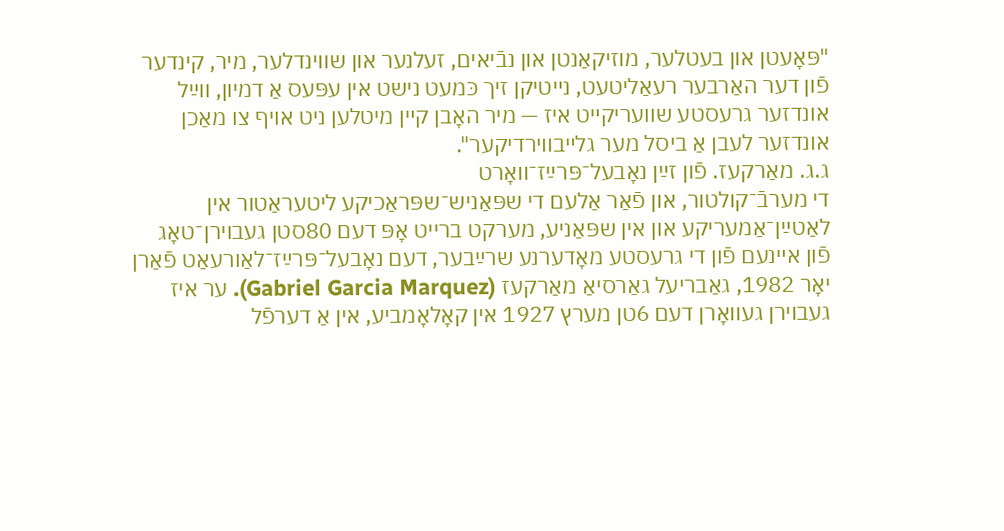"פּאָעטן און בעטלער, מוזיקאַנטן און נבֿיאים, זעלנער און שווינדלער, מיר, קינדער פֿון דער האַרבער רעאַליטעט, נײטיקן זיך כּמעט נישט אין עפּעס אַ דמיון, ווײַל אונדזער גרעסטע שוועריקײט איז — מיר האָבן קײן מיטלען ניט אויף צו מאַכן אונדזער לעבן אַ ביסל מער גלײבווירדיקער".
ג.ג. מאַרקעז. פֿון זײַן נאָבעל־פּרײַז־וואָרט
די מערבֿ־קולטור, און פֿאַר אַלעם די שפּאַניש־שפּראַכיקע ליטעראַטור אין לאַטײַן־אַמעריקע און אין שפּאַניע, מערקט ברייט אָפּ דעם 80סטן געבוירן־טאָג פֿון אײנעם פֿון די גרעסטע מאָדערנע שרײַבער, דעם נאָבעל־פּרײַז־לאַורעאַט פֿאַרן יאָר 1982, גאַבריעל גאַרסיאַ מאַרקעז (Gabriel Garcia Marquez). ער איז געבוירן געוואָרן דעם 6טן מערץ 1927 אין קאָלאָמביע, אין אַ דערפֿל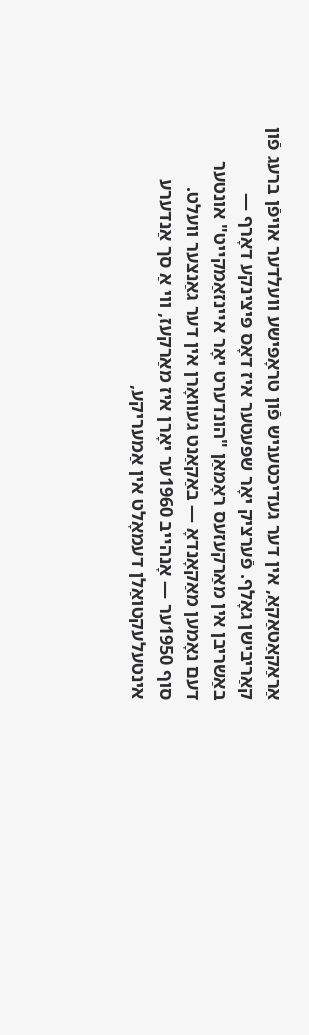אַראַקאַטאַקאַ, אין דער געדיכטעניש פֿון טראָפּישע וועלדער אויפֿן ברעג פֿון קאַריבישן גאָלף. פֿערציק יאָר שפּעטער איז דאָס פּיצינקע דאָרף — באַשריבן אין מאַרקעזעס ראָמאַן "הונדערט יאָר אײנזאַמקײט" אונטער דעם נאָמען מאַקאָנדאָ — באַקאַנט געוואָרן אין דער גאַנצער וועלט.
סוף 1950ער — אָנהײב 1960ער יאָרן איז מאַרקעז, ווי אַ סך אַנדערע אינטעלעקטואַלן דעמאָלט אין אַמעריקע,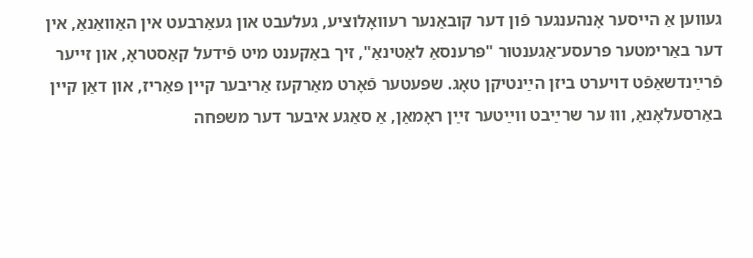געווען אַ הײסער אָנהענגער פֿון דער קובאַנער רעוואָלוציע, געלעבט און געאַרבעט אין האַוואַנאַ, אין דער באַרימטער פּרעסע־אַגענטור "פּרענסאַ לאַטינאַ", זיך באַקענט מיט פֿידעל קאַסטראָ, און זײער פֿרײַנדשאַפֿט דויערט ביזן הײַנטיקן טאָג. שפּעטער פֿאָרט מאַרקעז אַריבער קײן פּאַריז, און דאַן קײן באַרסעלאָנאַ, וווּ ער שרײַבט ווײַטער זײַן ראָמאַן, אַ סאַגע איבער דער משפּחה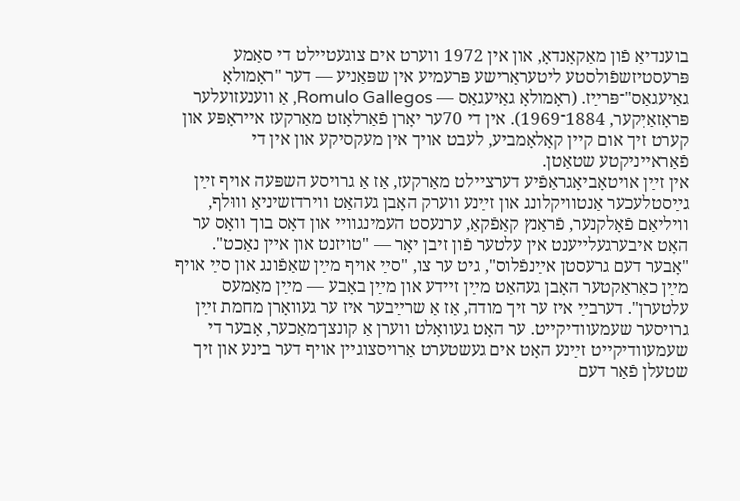בוענדיאַ פֿון מאַקאָנדאָ, און אין 1972 ווערט אים צוגעטײלט די סאַמע פּרעסטיזשפֿולסטע ליטעראַרישע פּרעמיע אין שפּאַניע — דער "ראָמולאָ גאַיעגאַס"־פּרײַז. (ראָמולאָ גאַיעגאַס — Romulo Gallegos, אַ ווענעזועלער פּראָזאַיִקער, 1884־1969). אין די 70ער יאָרן פֿאַרלאָזט מאַרקעז אײראָפּע און קערט זיך אום קײן קאָלאָמביע, לעבט אויך אין מעקסיקע און אין די פֿאַראייניקטע שטאַטן.
אין זײַן אויטאָביאָגראַפֿיע דערצײלט מאַרקעז, אַז אַ גרויסע השפּעה אויף זײַן גײַסטלעכער אַנטוויקלונג און זײַנע ווערק האָבן געהאַט ווירדזשיניאַ וווּלף, וויליאַם פֿאָלקנער, פֿראַנץ קאַפֿקאַ, ערנעסט העמינגווײ און דאָס בוך וואָס ער האָט איבערגעלײענט אין עלטער פֿון זיבן יאָר — "טויזנט און אײן נאַכט". "אָבער דעם גרעסטן אײַנפֿלוס", גיט ער צו, "סײַ אויף מײַן שאַפֿונג און סײַ אויף מײַן כאַראַקטער האָבן געהאַט מײַן זײדע און מײַן באָבע — מײַן מאַמעס עלטערן". דערבײַ איז ער זיך מודה, אַז אַ שרײַבער איז ער געוואָרן מחמת זײַן גרויסער שעמעוודיקײט. ער האָט געוואָלט ווערן אַ קונצן־מאַכער, אָבער די שעמעוודיקײט זײַנע האָט אים געשטערט אַרויסצוגײן אויף דער בינע און זיך שטעלן פֿאַר דעם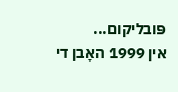פּובליקום...
אין 1999 האָבן די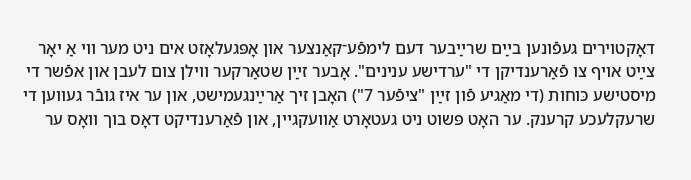דאָקטוירים געפֿונען בײַם שרײַבער דעם לימפֿע־קאַנצער און אָפּגעלאָזט אים ניט מער ווי אַ יאָר צײַט אויף צו פֿאַרענדיקן די "ערדישע ענינים". אָבער זײַן שטאַרקער ווילן צום לעבן און אפֿשר די מיסטישע כּוחות (די מאַגיע פֿון זײַן "ציפֿער 7") האָבן זיך אַרײַנגעמישט, און ער איז גובֿר געווען די שרעקלעכע קרענק. ער האָט פּשוט ניט געטאָרט אַוועקגײן, און פֿאַרענדיקט דאָס בוך וואָס ער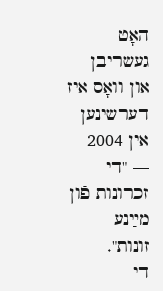האָט געשריבן און וואָס איז דערשינען אין 2004 — "די זכרונות פֿון מײַנע זונות".
די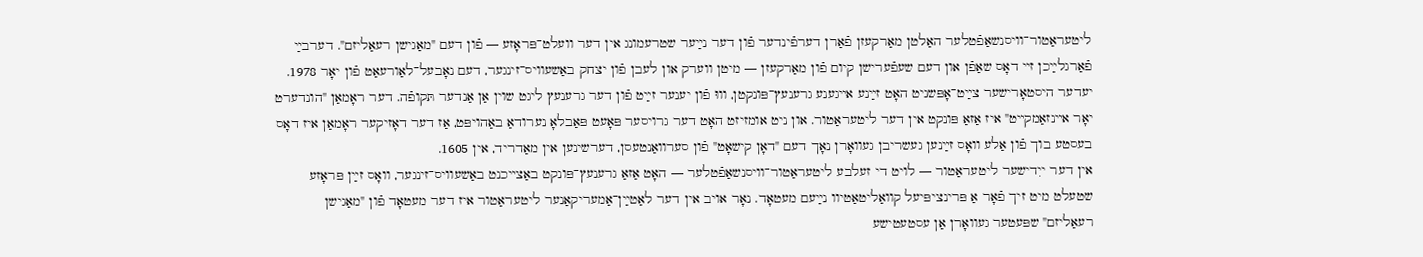ליטעראַטור־וויסנשאַפֿטלער האַלטן מאַרקעזן פֿאַרן דערפֿינדער פֿון דער נײַער שטרעמונג אין דער וועלט־פּראָזע — פֿון דעם "מאַגישן רעאַליזם". דערבײַ פֿאַרגלײַכן זײ דאָס שאַפֿן און דעם שעפֿערישן קיום פֿון מאַרקעזן — מיטן ווערק און לעבן פֿון יצחק באַשעוויס־זינגער, דעם נאָבעל־לאַורעאַט פֿון יאָר 1978.
יעדער היסטאָרישער צײַט־אָפּשניט האָט זײַנע אײגענע גרענעץ־פּונקטן, וווּ פֿון יענער זײַט פֿון דער גרענעץ ליגט שוין אַן אַנדער תּקופֿה. דער ראָמאַן "הונדערט יאָר אײנזאַמקײט" איז אַזאַ פּונקט אין דער ליטעראַטור. און ניט אומזיזט האָט דער גרויסער פּאָעט פּאַבלאָ נערודאַ באַהויפּט, אַז דער דאָזיקער ראָמאַן איז דאָס בעסטע בוך פֿון אַלע וואָס זײַנען געשריבן געוואָרן נאָך דעם "דאָן קישאָט" פֿון סערוואַנטעסן, דערשינען אין מאַדריד, אין 1605.
אין דער ייִדישער ליטעראַטור — לויט די זעלבע ליטעראַטור־וויסנשאַפֿטלער — האָט אַזאַ גרענעץ־פּונקט באַצײכנט באַשעוויס־זינגער, וואָס זײַן פּראָזע שטעלט מיט זיך פֿאָר אַ פּרינציפּיעל קוואַליטאַטיוו נײַעם מעטאָד. נאָר אויב אין דער לאַטײַן־אַמעריקאַנער ליטעראַטור איז דער מעטאָד פֿון "מאַגישן רעאַליזם" שפּעטער געוואָרן אַן עסטעטישע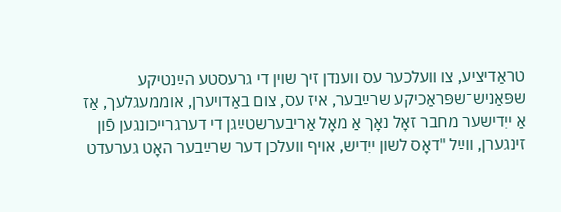טראַדיציע, צו וועלכער עס ווענדן זיך שוין די גרעסטע הײַנטיקע שפּאַניש־שפּראַכיקע שרײַבער, איז עס, צום באַדויערן, אוממעגלעך, אַז אַ ייִדישער מחבר זאָל נאָך אַ מאָל אַריבערשטײַגן די דערגרײכונגען פֿון זינגערן, ווײַל "דאָס לשון ייִדיש, אויף וועלכן דער שרײַבער האָט גערעדט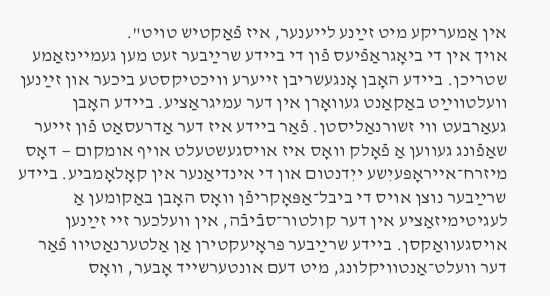אין אַמעריקע מיט זײַנע לײענער, איז פֿאַקטיש טויט".
אויך אין די ביאָגראַפֿיעס פֿון די בײדע שרײַבער זעט מען געמײנזאַמע שטריכן. בײדע האָבן אָנגעשריבן זײערע וויכטיקסטע ביכער און זײַנען וועלטווײַט באַקאַנט געוואָרן אין דער עמיגראַציע. בײדע האָבן געאַרבעט ווי זשורנאַליסטן. פֿאַר בײדע איז דער אַדרעסאַט פֿון זײער שאַפֿונג געווען אַ פֿאָלק וואָס איז אויסגעשטעלט אויף אומקום — דאָס מיזרח־אײראָפּעיִשע ייִדנטום און די אינדיאַנער אין קאָלאָמביע. בײדע שרײַבער נוצן אויס די ביבל־אַפּאָקריפֿן וואָס האָבן באַקומען אַ לעגיטימיזאַציע אין דער קולטור־סבֿיבֿה, אין וועלכער זײ זײַנען אויסגעוואַקסן. בײדע שרײַבער פּראָיעקטירן אַן אַלטערנאַטיוו פֿאַר דער וועלט־אַנטוויקלונג, מיט דעם אונטערשײד אָבער, וואָס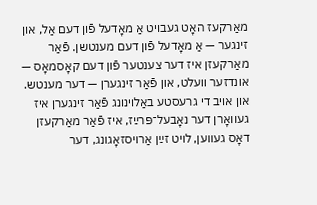מאַרקעז האָט געבויט אַ מאָדעל פֿון דעם אַל, און זינגער — אַ מאָדעל פֿון דעם מענטשן. פֿאַר מאַרקעזן איז דער צענטער פֿון דעם קאָסמאָס — אונדזער וועלט, און פֿאַר זינגערן — דער מענטש. און אויב די גרעסטע באַלוינונג פֿאַר זינגערן איז געוואָרן דער נאָבעל־פּרײַז, איז פֿאַר מאַרקעזן דאָס געווען, לויט זײַן אַרויסזאָגונג, דער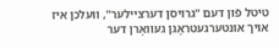טיטל פֿון דעם "גרויסן דערצײלער", וועלכן איז אויך אונטערגעטראָגן געוואָרן דער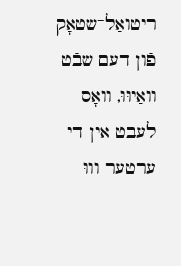ריטואַל־שטאָק פֿון דעם שבֿט וואַיוּוּ, וואָס לעבט אין די ערטער וווּ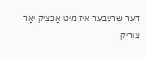דער שרײַבער איז מיט אַכציק יאָר צוריק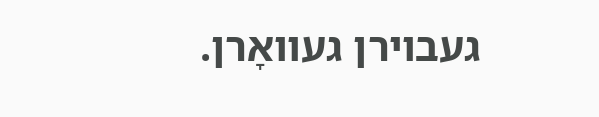געבוירן געוואָרן.